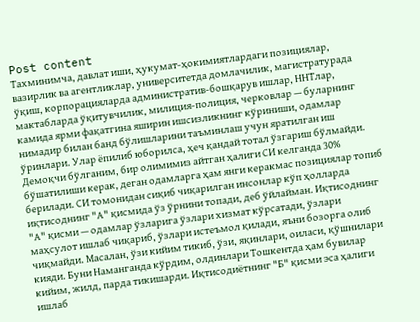Post content
Тахминимча, давлат иши, ҳукумат-ҳокимиятлардаги позициялар, вазирлик ва агентликлар, университетда домлачилик, магистратурада ўқиш, корпорацияларда административ-бошқарув ишлар, ННТлар, мактабларда ўқитувчилик, милиция-полиция, черковлар — буларнинг камида ярми фақатгина яширин ишсизликнинг кўриниши, одамлар нимадир билан банд бўлишларини таъминлаш учун яратилган иш ўринлари. Улар ёпилиб юборилса, ҳеч қандай тотал ўзгариш бўлмайди. Демоқчи бўлганим, бир олимимиз айтган ҳалиги СИ келганда 30% бўшатилиши керак, деган одамларга ҳам янги керакмас позициялар топиб берилади. СИ томонидан сиқиб чиқарилган инсонлар кўп ҳолларда иқтисоднинг "А" қисмида ўз ўрнини топади, деб ўйлайман. Иқтисоднинг "А" қисми — одамлар ўзларига ўзлари хизмат кўрсатади, ўзлари маҳсулот ишлаб чиқариб, ўзлари истеъмол қилади, яъни бозорга олиб чиқмайди. Масалан, ўзи кийим тикиб, ўзи, яқинлари, оиласи, қўшнилари кияди. Буни Наманганда кўрдим, олдинлари Тошкентда ҳам бувилар кийим, жилд, парда тикишарди. Иқтисодиётнинг "Б" қисми эса ҳалиги ишлаб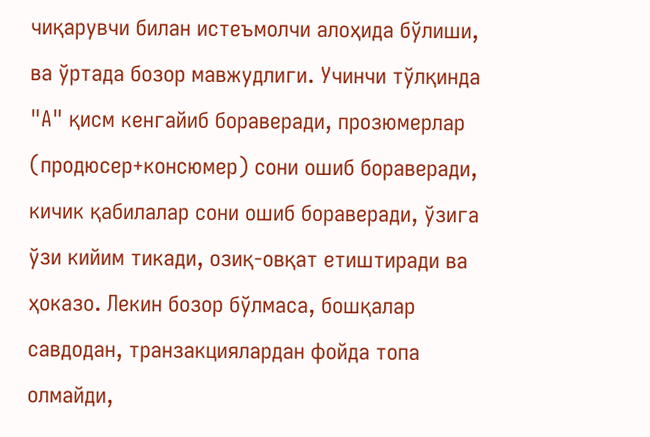чиқарувчи билан истеъмолчи алоҳида бўлиши, ва ўртада бозор мавжудлиги. Учинчи тўлқинда "А" қисм кенгайиб бораверади, прозюмерлар (продюсер+консюмер) сони ошиб бораверади, кичик қабилалар сони ошиб бораверади, ўзига ўзи кийим тикади, озиқ-овқат етиштиради ва ҳоказо. Лекин бозор бўлмаса, бошқалар савдодан, транзакциялардан фойда топа олмайди,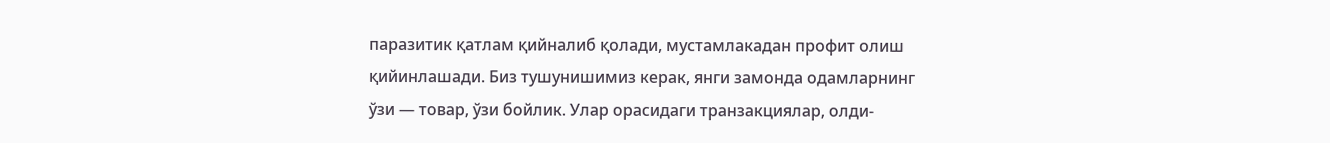паразитик қатлам қийналиб қолади, мустамлакадан профит олиш қийинлашади. Биз тушунишимиз керак, янги замонда одамларнинг ўзи — товар, ўзи бойлик. Улар орасидаги транзакциялар, олди-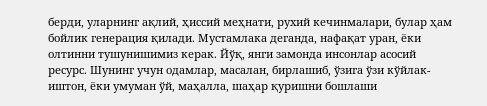берди, уларнинг ақлий, ҳиссий меҳнати, рухий кечинмалари, булар ҳам бойлик генерация қилади. Мустамлака деганда, нафақат уран, ёки олтинни тушунишимиз керак. Йўқ, янги замонда инсонлар асосий ресурс. Шунинг учун одамлар, масалан, бирлашиб, ўзига ўзи кўйлак-иштон, ёки умуман ўй, маҳалла, шаҳар қуришни бошлаши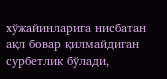хўжайинларига нисбатан ақл бовар қилмайдиган сурбетлик бўлади,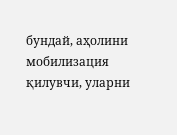бундай, аҳолини мобилизация қилувчи, уларни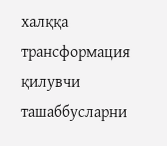халққа трансформация қилувчи ташаббусларни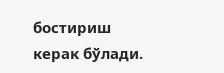бостириш керак бўлади.